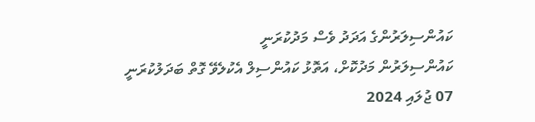ކައުންސިލަރުންގެ އަދަދު ވެސް މަދުކުރަނީ
ކައުންސިލަރުން މަދުކޮށް، އަތޮޅު ކައުންސިލް އެކުލެވޭ ގޮތް ބަދަލުކުރަނީ
07 ޖުލައި 2024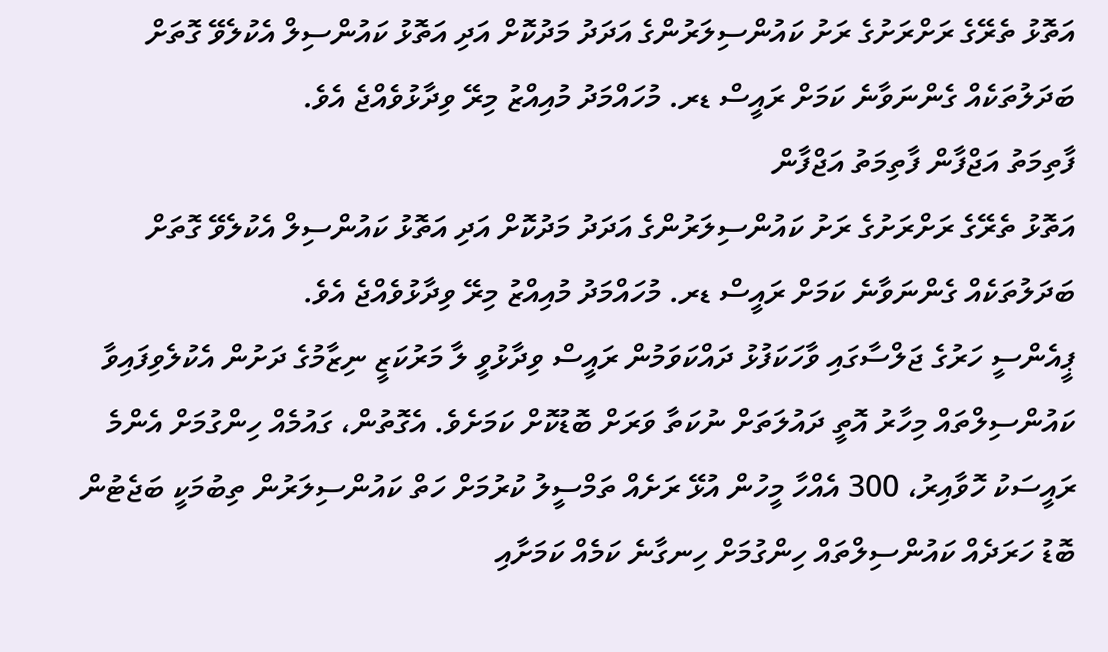އަތޮޅު ތެރޭގެ ރަށްރަށުގެ ރަށު ކައުންސިލަރުންގެ އަދަދު މަދުކޮށް އަދި އަތޮޅު ކައުންސިލް އެކުލެވޭ ގޮތަށް ބަދަލުތަކެއް ގެންނަވާނެ ކަމަށް ރައީސް ޑރ. މުހައްމަދު މުއިއްޒު މިރޭ ވިދާޅުވެއްޖެ އެވެ.
ފާތިމަތު އަޖްފާން ފާތިމަތު އަޖްފާން
އަތޮޅު ތެރޭގެ ރަށްރަށުގެ ރަށު ކައުންސިލަރުންގެ އަދަދު މަދުކޮށް އަދި އަތޮޅު ކައުންސިލް އެކުލެވޭ ގޮތަށް ބަދަލުތަކެއް ގެންނަވާނެ ކަމަށް ރައީސް ޑރ. މުހައްމަދު މުއިއްޒު މިރޭ ވިދާޅުވެއްޖެ އެވެ.
ޕީއެންސީ ހަރުގެ ޖަލްސާގައި ވާހަކަފުޅު ދައްކަވަމުން ރައީސް ވިދާޅުވީ ލާ މަރުކަޒީ ނިޒާމުގެ ދަށުން އެކުލެވިފައިވާ ކައުންސިލްތައް މިހާރު އޮތީ ދައުލަތަށް ނުކަތާ ވަރަށް ބޮޑުކޮށް ކަމަށެވެ. އެގޮތުން، ގައުމެއް ހިންގުމަށް އެންމެ ރައީސަކު ހޮވާއިރު، 300 އެއްހާ މީހުން އުޅޭ ރަށެއް ތަމްސީލު ކުރުމަށް ހަތް ކައުންސިލަރުން ތިބުމަކީ ބަޖެޓުން ބޮޑު ހަރަދެއް ކައުންސިލްތައް ހިންގުމަށް ހިނގާނެ ކަމެއް ކަމަށާއި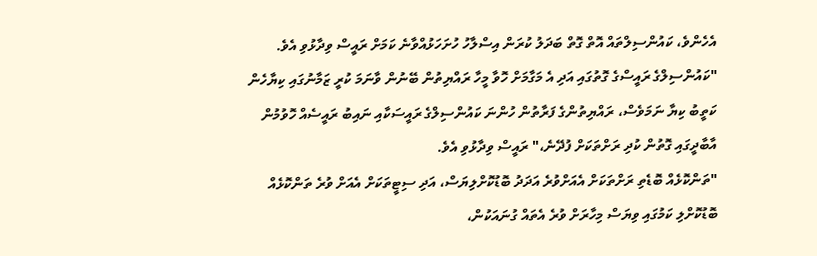އެހެންވެ، ކައުންސިލްތައް އޮތް ގޮތް ބަދަލު ކުރަން އިސްލާހު ހުށަހަޅުއްވާނެ ކަމަށް ރައީސް ވިދާޅުވި އެވެ.
"ކައުންސިލްގެ ރައީސްގެ ގޮތުގައި އަދި އެ މަގާމަށް ހޮވާ މީހާ ރައްޔިތުން ބޭނުން ވާނަމަ ކުރީ ޒަމާނުގައި ކިޔާހެން ކަތީބު ކިޔާ ނަމަވެސް، ރައްޔިތުންގެ ފަރާތުން ހުންނަ ކައުންސިލްގެ ރައީސަކާއި ނައިބު ރައީސެއް ހޮވުމުން އާބާދީގައި ގޮތުން ކުދި ރަށްތަކަށް ފުދޭނެ،" ރައީސް ވިދާޅުވި އެވެ.
"ތަންކޮޅެއް ބޮޑެތި ރަށްތަކަށް އެއަށްވުރެ އަދަދު ބޮޑުކޮށްލިޔަސް، އަދި ސިޓީތަކަށް އެއަށް ވުރެ ތަންކޮޅެއް ބޮޑުކޮށްލި ކަމުގައި ވިޔަސް މިހާރަށް ވުރެ އެތައް ގުނައަކުން،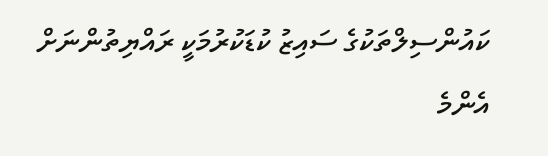ކައުންސިލްތަކުގެ ސައިޒު ކުޑަކުރުމަކީ ރައްޔިތުންނަށް އެންމެ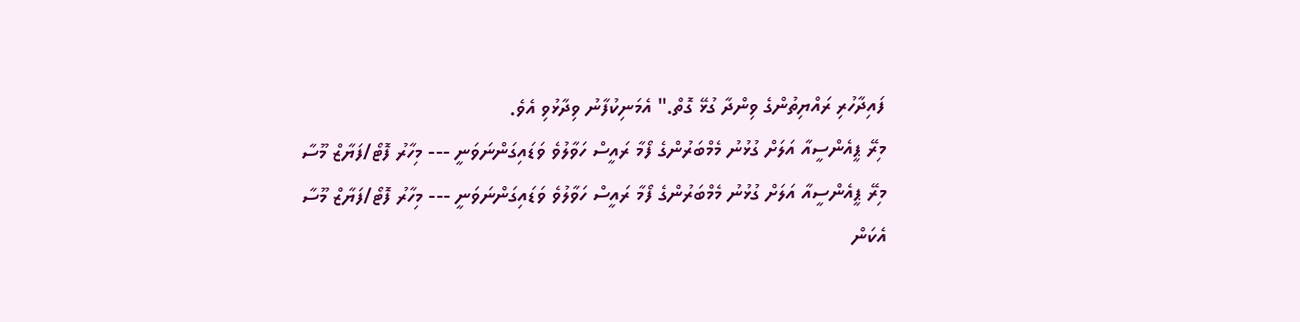ފައިދާހުރި ރައްޔިތުންގެ ވިންދާ ގުޅޭ ގޮތް." އެމަނިކުފާނު ވިދާޅުވި އެވެ.
މިރޭ ޕީއެންސީއާ އަލަށް ގުޅުނު މެމްބަރުންގެ ފޯމާ ރައީސް ހަވާލުވެ ވަޑައިގަންނަވަނީ --- މިހާރު ފޮޓޯ/ފަޔާޒް މޫސާ
މިރޭ ޕީއެންސީއާ އަލަށް ގުޅުނު މެމްބަރުންގެ ފޯމާ ރައީސް ހަވާލުވެ ވަޑައިގަންނަވަނީ --- މިހާރު ފޮޓޯ/ފަޔާޒް މޫސާ
އެކަން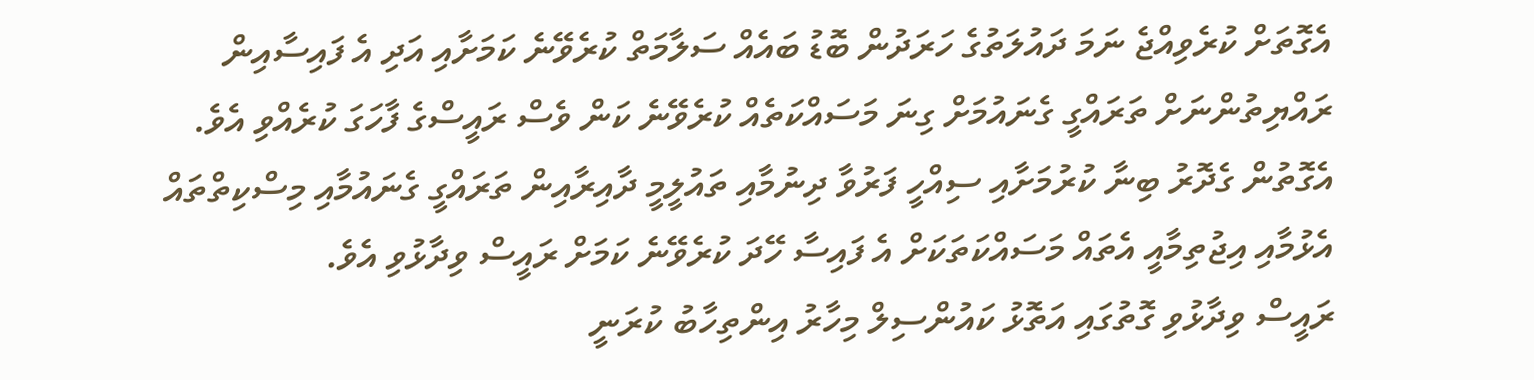އެގޮތަށް ކުރެވިއްޖެ ނަމަ ދައުލަތުގެ ހަރަދުން ބޮޑު ބައެއް ސަލާމަތް ކުރެވޭނެ ކަމަށާއި އަދި އެ ފައިސާއިން ރައްޔިތުންނަށް ތަރައްގީ ގެނައުމަށް ގިނަ މަސައްކަތެއް ކުރެވޭނެ ކަން ވެސް ރައީސްގެ ފާހަގަ ކުރެއްވި އެވެ. އެގޮތުން ގެދޮރު ބިނާ ކުރުމަށާއި ސިއްހީ ފަރުވާ ދިނުމާއި ތައުލީމީ ދާއިރާއިން ތަރައްގީ ގެނައުމާއި މިސްކިތްތައް އެޅުމާއި އިޖުތިމާއީ އެތައް މަސައްކަތަކަށް އެ ފައިސާ ހޭދަ ކުރެވޭނެ ކަމަށް ރައީސް ވިދާޅުވި އެވެ.
ރައީސް ވިދާޅުވި ގޮތުގައި އަތޮޅު ކައުންސިލް މިހާރު އިންތިހާބު ކުރަނީ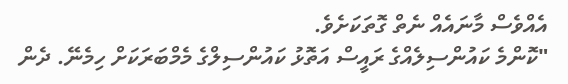އެއްވެސް މާނައެއް ނެތް ގޮތަކަށެވެ.
"ކޮންމެ ކައުންސިލެއްގެ ރައީސް އަތޮޅު ކައުންސިލްގެ މެމްބަރަކަށް ހިމެނޭ. ދެން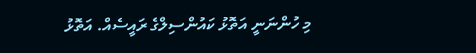މި ހުންނަނީ އަތޮޅު ކައުންސިލްގެ ރައީސެއް. އަތޮޅު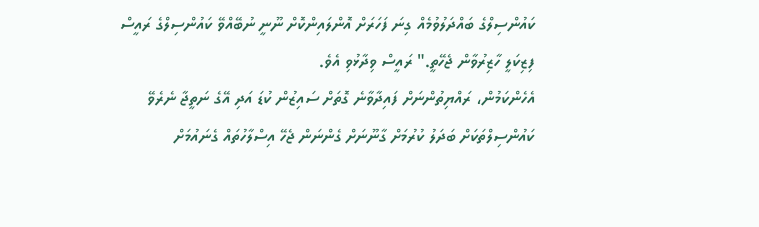ކައުންސިލްގެ ބައްދަލުވުމެއް ގިނަ ފަހަރަށް އޮންލައިންކޮށް ނޫނީ ނުބޭއްވޭ ކައުންސިލްގެ ރައީސް ފިޒިކަލީ ހާޒިރުވާން ޖެހޭތީ." ރައީސް ވިދާޅުވި އެވެ.
އެހެންކަމުން، ރައްޔިތުންނަށް ފައިދާވާނެ ގޮތަށް ސައިޒުން ކުޑަ އަދި އޭގެ ނަތީޖާ ނެރެވޭ ކައުންސިލްތަކަށް ބަދަލު ކުރުމަށް ގާނޫނަށް ގެންނަން ޖެހޭ އިސްލާހުތައް ގެނައުމަށް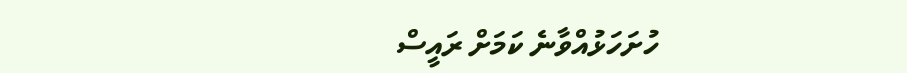ހުށަހަޅުއްވާނެ ކަމަށް ރައީސް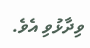ވިދާޅުވި އެވެ.